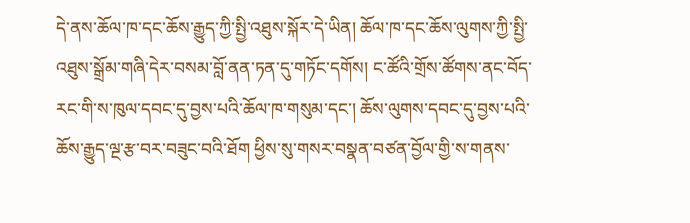དེ་ནས་ཆོལ་ཁ་དང་ཆོས་རྒྱུད་ཀྱི་སྤྱི་འཐུས་སྐོར་དེ་ཡིན། ཆོལ་ཁ་དང་ཆོས་ལུགས་ཀྱི་སྤྱི་འཐུས་སྒྲོམ་གཞི་དེར་བསམ་བློ་ནན་ཏན་དུ་གཏོང་དགོས། ང་ཚོའི་གྲོས་ཚོགས་ནང་བོད་རང་གི་ས་ཁུལ་དབང་དུ་བྱས་པའི་ཆོལ་ཁ་གསུམ་དང་། ཆོས་ལུགས་དབང་དུ་བྱས་པའི་ཆོས་རྒྱུད་ལྔ་རྩ་བར་བཟུང་བའི་ཐོག ཕྱིས་སུ་གསར་བསྣན་བཙན་བྱོལ་གྱི་ས་གནས་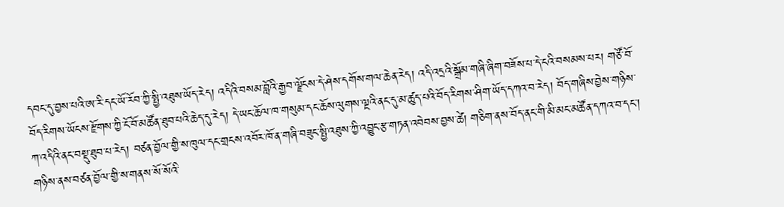དབང་དུ་བྱས་པའི་ཨ་རི་དང་ཡོ་རོབ་ཀྱི་སྤྱི་འཐུས་ཡོད་རེད། འདིའི་བསམ་བློའི་རྒྱབ་ལྗོངས་དེ་ཤེས་དགོས་གལ་ཆེན་རེད། འདི་འདྲའི་སྒྲོམ་གཞི་ཞིག་བཟོས་པ་དེ་ངའི་བསམས་པར། གཙོ་བོ་བོད་རིགས་ཡོངས་རྫོགས་ཀྱི་ངོ་བོ་མཚོན་ཐུབ་པའི་ཆེད་དུ་རེད། དེ་ཡང་ཆོལ་ཁ་གསུམ་དང་ཆོས་ལུགས་ལྔའི་ནང་དུ་མ་ཚུད་པའི་བོད་རིགས་ཤིག་ཡོད་དཀའ་བ་རེད། བོད་གཞིས་བྱེས་གཉིས་ཀ་འདིའི་ནང་བསྡུ་ཐུབ་པ་རེད། བཙན་བྱོལ་གྱི་ས་ཁུལ་དང་གྲངས་འབོར་ཁོ་ན་གཞི་བཟུང་སྤྱི་འཐུས་ཀྱི་འབྱུང་རྩ་གཏན་འབེབས་བྱས་ཚེ། གཅིག་ནས་བོད་ནང་གི་མི་མང་མཚོན་དཀའ་བ་དང་། གཉིས་ནས་བཙན་བྱོལ་གྱི་ས་གནས་སོ་སོའི་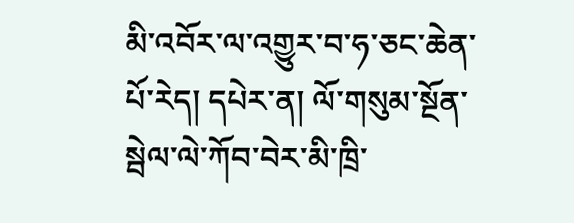མི་འབོར་ལ་འགྱུར་བ་ཧ་ཅང་ཆེན་པོ་རེད། དཔེར་ན། ལོ་གསུམ་སྔོན་སྦེལ་ལེ་ཀོབ་བེར་མི་ཁྲི་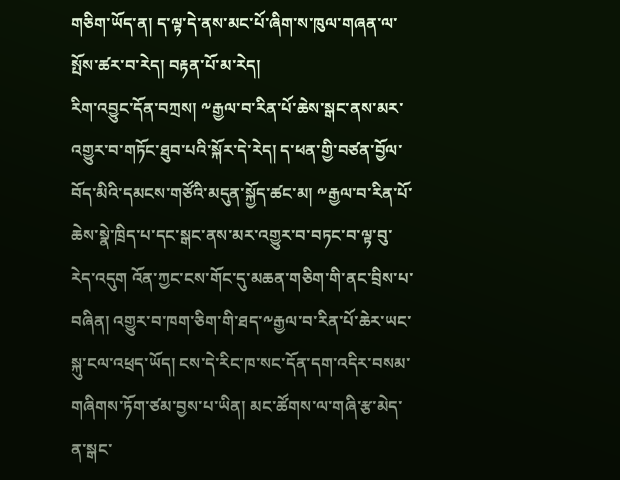གཅིག་ཡོད་ན། ད་ལྟ་དེ་ནས་མང་པོ་ཞིག་ས་ཁུལ་གཞན་ལ་སྤོས་ཚར་བ་རེད། བརྟན་པོ་མ་རེད།
རིག་འབྱུང་དོན་བཀྲས། ༸རྒྱལ་བ་རིན་པོ་ཆེས་སྒང་ནས་མར་འགྱུར་བ་གཏོང་ཐུབ་པའི་སྐོར་དེ་རེད། ད་ཕན་གྱི་བཙན་བྱོལ་བོད་མིའི་དམངས་གཙོའི་མདུན་སྐྱོད་ཚང་མ། ༸རྒྱལ་བ་རིན་པོ་ཆེས་སྣེ་ཁྲིད་པ་དང་སྒང་ནས་མར་འགྱུར་བ་བཏང་བ་ལྟ་བུ་རེད་འདུག འོན་ཀྱང་ངས་གོང་དུ་མཆན་གཅིག་གི་ནང་བྲིས་པ་བཞིན། འགྱུར་བ་ཁག་ཅིག་གི་ཐད་༸རྒྱལ་བ་རིན་པོ་ཆེར་ཡང་སྐུ་ངལ་འཕྲད་ཡོད། ངས་དེ་རིང་ཁ་སང་དོན་དག་འདིར་བསམ་གཞིགས་ཏོག་ཙམ་བྱས་པ་ཡིན། མང་ཚོགས་ལ་གཞི་རྩ་མེད་ན་སྒང་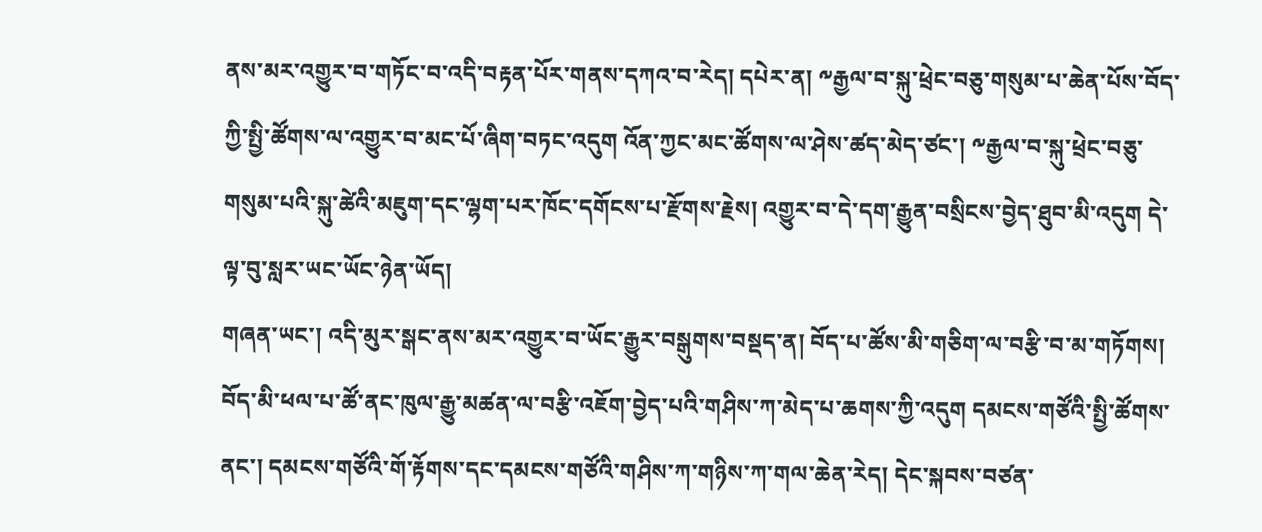ནས་མར་འགྱུར་བ་གཏོང་བ་འདི་བརྟན་པོར་གནས་དཀའ་བ་རེད། དཔེར་ན། ༸རྒྱལ་བ་སྐུ་ཕྲེང་བཅུ་གསུམ་པ་ཆེན་པོས་བོད་ཀྱི་སྤྱི་ཚོགས་ལ་འགྱུར་བ་མང་པོ་ཞིག་བཏང་འདུག འོན་ཀྱང་མང་ཚོགས་ལ་ཤེས་ཚད་མེད་ཙང་། ༸རྒྱལ་བ་སྐུ་ཕྲེང་བཅུ་གསུམ་པའི་སྐུ་ཚེའི་མཇུག་དང་ལྷག་པར་ཁོང་དགོངས་པ་རྫོགས་རྗེས། འགྱུར་བ་དེ་དག་རྒྱུན་བསྲིངས་བྱེད་ཐུབ་མི་འདུག དེ་ལྟ་བུ་སླར་ཡང་ཡོང་ཉེན་ཡོད།
གཞན་ཡང་། འདི་མུར་སྒང་ནས་མར་འགྱུར་བ་ཡོང་རྒྱུར་བསྒུགས་བསྡད་ན། བོད་པ་ཚོས་མི་གཅིག་ལ་བརྩི་བ་མ་གཏོགས། བོད་མི་ཕལ་པ་ཚོ་ནང་ཁུལ་རྒྱུ་མཚན་ལ་བརྩི་འཇོག་བྱེད་པའི་གཤིས་ཀ་མེད་པ་ཆགས་ཀྱི་འདུག དམངས་གཙོའི་སྤྱི་ཚོགས་ནང་། དམངས་གཙོའི་གོ་རྟོགས་དང་དམངས་གཙོའི་གཤིས་ཀ་གཉིས་ཀ་གལ་ཆེན་རེད། དེང་སྐབས་བཙན་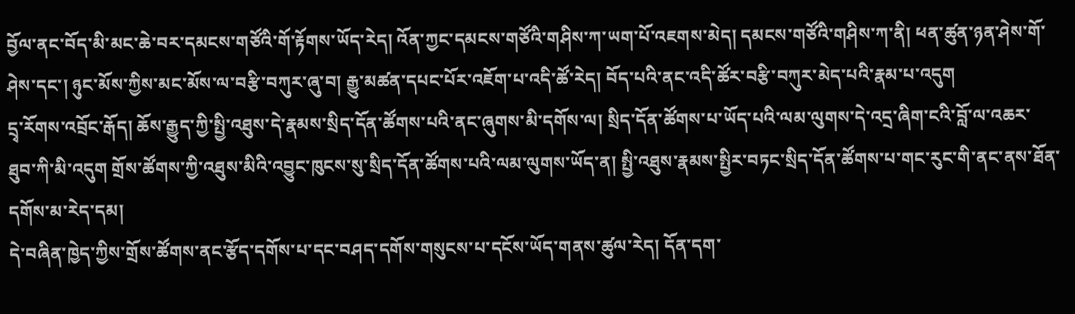བྱོལ་ནང་བོད་མི་མང་ཆེ་བར་དམངས་གཙོའི་གོ་རྟོགས་ཡོད་རེད། འོན་ཀྱང་དམངས་གཙོའི་གཤིས་ཀ་ཡག་པོ་འཇགས་མེད། དམངས་གཙོའི་གཤིས་ཀ་ནི། ཕན་ཚུན་ཉན་ཤེས་གོ་ཤེས་དང་། ཉུང་མོས་ཀྱིས་མང་མོས་ལ་བརྩི་བཀུར་ཞུ་བ། རྒྱུ་མཚན་དཔང་པོར་འཇོག་པ་འདི་ཚོ་རེད། བོད་པའི་ནང་འདི་ཚོར་བརྩི་བཀུར་མེད་པའི་རྣམ་པ་འདུག
དྲྭ་རོགས་འབྲོང་རྒོད། ཆོས་རྒྱུད་ཀྱི་སྤྱི་འཐུས་དེ་རྣམས་སྲིད་དོན་ཚོགས་པའི་ནང་ཞུགས་མི་དགོས་ལ། སྲིད་དོན་ཚོགས་པ་ཡོད་པའི་ལམ་ལུགས་དེ་འདྲ་ཞིག་ངའི་བློ་ལ་འཆར་ཐུབ་ཀི་མི་འདུག གྲོས་ཚོགས་ཀྱི་འཐུས་མིའི་འབྱུང་ཁུངས་སུ་སྲིད་དོན་ཚོགས་པའི་ལམ་ལུགས་ཡོད་ན། སྤྱི་འཐུས་རྣམས་སྤྱིར་བཏང་སྲིད་དོན་ཚོགས་པ་གང་རུང་གི་ནང་ནས་ཐོན་དགོས་མ་རེད་དམ།
དེ་བཞིན་ཁྱེད་ཀྱིས་གྲོས་ཚོགས་ནང་རྩོད་དགོས་པ་དང་བཤད་དགོས་གསུངས་པ་དངོས་ཡོད་གནས་ཚུལ་རེད། དོན་དག་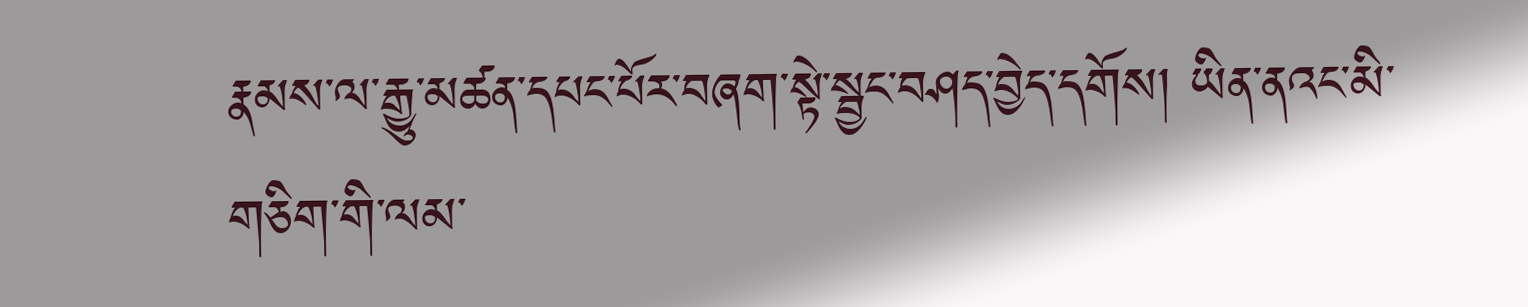རྣམས་ལ་རྒྱུ་མཚན་དཔང་པོར་བཞག་སྟེ་སྦྱང་བཤད་བྱེད་དགོས། ཡིན་ནའང་མི་གཅིག་གི་ལམ་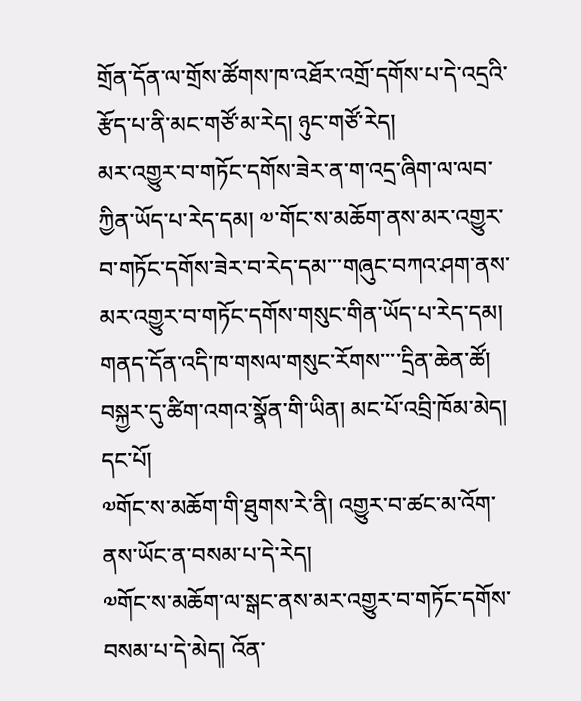གྲོན་དོན་ལ་གྲོས་ཚོགས་ཁ་འཐོར་འགྲོ་དགོས་པ་དེ་འདྲའི་རྩོད་པ་ནི་མང་གཙོ་མ་རེད། ཉུང་གཙོ་རེད།
མར་འགྱུར་བ་གཏོང་དགོས་ཟེར་ན་ག་འདྲ་ཞིག་ལ་ལབ་ཀྱིན་ཡོད་པ་རེད་དམ། ༧་གོང་ས་མཆོག་ནས་མར་འགྱུར་བ་གཏོང་དགོས་ཟེར་བ་རེད་དམ་་་གཞུང་བཀའ་ཤག་ནས་མར་འགྱུར་བ་གཏོང་དགོས་གསུང་གིན་ཡོད་པ་རེད་དམ། གནད་དོན་འདི་ཁ་གསལ་གསུང་རོགས་་་་དྲིན་ཆེན་ཚོ།
བསྐྱར་དུ་ཚིག་འགའ་སྣོན་གི་ཡིན། མང་པོ་འབྲི་ཁོམ་མེད།
དང་པོ།
༧གོང་ས་མཆོག་གི་ཐུགས་རེ་ནི། འགྱུར་བ་ཚང་མ་འོག་ནས་ཡོང་ན་བསམ་པ་དེ་རེད།
༧གོང་ས་མཆོག་ལ་སྒང་ནས་མར་འགྱུར་བ་གཏོང་དགོས་བསམ་པ་དེ་མེད། འོན་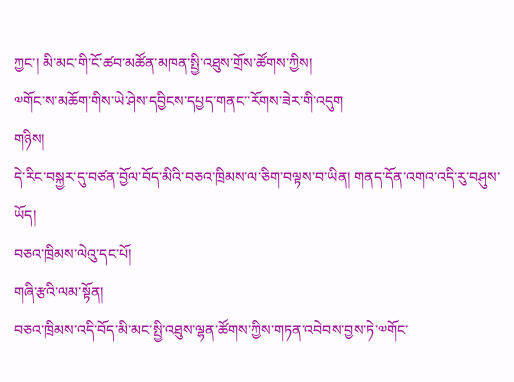ཀྱང་། མི་མང་གི་ངོ་ཚབ་མཚོན་མཁན་སྤྱི་འཐུས་གྲོས་ཚོགས་ཀྱིས།
༧གོང་ས་མཆོག་གིས་ཡེ་ཤེས་དབྱིངས་དཔྱད་གནང་་རོགས་ཟེར་གི་འདུག
གཉིས།
དེ་རིང་བསྐྱར་དུ་བཙན་བྱོལ་བོད་མིའི་བཅའ་ཁྲིམས་ལ་ཅིག་བལྟས་བ་ཡིན། གནད་དོན་འགའ་འདི་རུ་བཤུས་ཡོད།
བཅའ་ཁྲིམས་ལེའུ་དང་པོ།
གཞི་རྩའི་ལམ་སྟོན།
བཅའ་ཁྲིམས་འདི་བོད་མི་མང་སྤྱི་འཐུས་ལྷན་ཚོགས་ཀྱིས་གཏན་འབེབས་བྱས་ཏེ་༧གོང་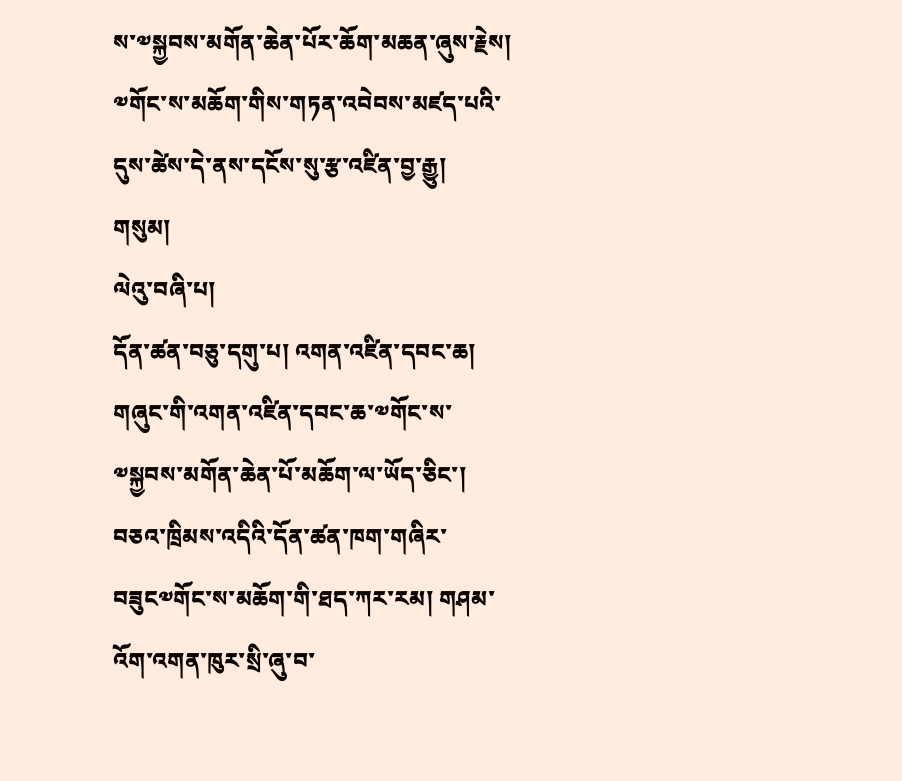ས་༧སྐྱབས་མགོན་ཆེན་པོར་ཆོག་མཆན་ཞུས་རྗེས། ༧གོང་ས་མཆོག་གིས་གཏན་འབེབས་མཛད་པའི་དུས་ཚེས་དེ་ནས་དངོས་སུ་རྩ་འཛིན་བྱ་རྒྱུ།
གསུམ།
ལེའུ་བཞི་པ།
དོན་ཚན་བཅུ་དགུ་པ། འགན་འཛིན་དབང་ཆ།
གཞུང་གི་འགན་འཛིན་དབང་ཆ་༧གོང་ས་༧སྐྱབས་མགོན་ཆེན་པོ་མཆོག་ལ་ཡོད་ཅིང་། བཅའ་ཁྲིམས་འདིའི་དོན་ཚན་ཁག་གཞིར་བཟུང༧གོང་ས་མཆོག་གི་ཐད་ཀར་རམ། གཤམ་འོག་འགན་ཁུར་སྲི་ཞུ་བ་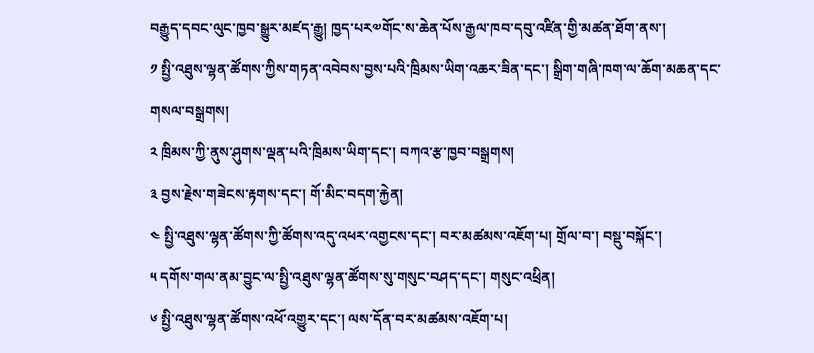བརྒྱུད་དབང་ལུང་ཁྱབ་སྒྱུར་མཛད་རྒྱུ། ཁྱད་པར༧གོང་ས་ཆེན་པོས་རྒྱལ་ཁབ་དབུ་འཛིན་གྱི་མཚན་ཐོག་ནས་།
༡ སྤྱི་འཐུས་ལྷན་ཚོགས་ཀྱིས་གཏན་འབེབས་བྱས་པའི་ཁྲིམས་ཡིག་འཆར་ཟིན་དང་། སྒྲིག་གཞི་ཁག་ལ་ཆོག་མཆན་དང་གསལ་བསྒྲགས།
༢ ཁྲིམས་ཀྱི་ནུས་ཤུགས་ལྡན་པའི་ཁྲིམས་ཡིག་དང་། བཀའ་རྩ་ཁྱབ་བསྒྲགས།
༣ བྱས་རྗེས་གཟེངས་རྟགས་དང་། གོ་མིང་བདག་རྐྱེན།
༤ སྤྱི་འཐུས་ལྷན་ཚོགས་ཀྱི་ཚོགས་འདུ་འཕར་འགྱངས་དང་། བར་མཚམས་འཇོག་པ། གྲོལ་བ་། བསྡུ་བསྐོང་།
༥ དགོས་གལ་ནམ་བྱུང་ལ་སྤྱི་འཐུས་ལྷན་ཚོགས་སུ་གསུང་བཤད་དང་། གསུང་འཕྲིན།
༦ སྤྱི་འཐུས་ལྷན་ཚོགས་འཕོ་འགྱུར་དང་། ལས་དོན་བར་མཚམས་འཇོག་པ།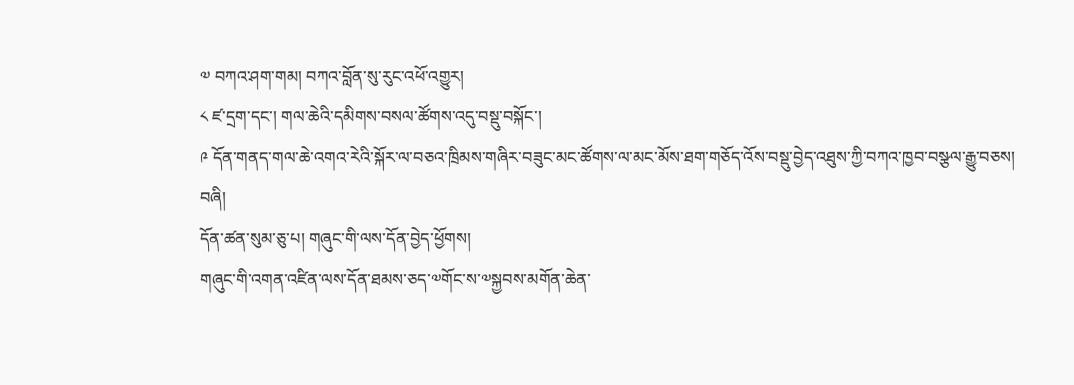༧ བཀའ་ཤག་གམ། བཀའ་བློན་སུ་རུང་འཕོ་འགྱུར།
༨ ཛ་དྲག་དང་། གལ་ཆེའི་དམིགས་བསལ་ཚོགས་འདུ་བསྡུ་བསྐོང་།
༩ དོན་གནད་གལ་ཆེ་འགའ་རེའི་སྐོར་ལ་བཅའ་ཁྲིམས་གཞིར་བཟུང་མང་ཚོགས་ལ་མང་མོས་ཐག་གཅོད་འོས་བསྡུ་བྱེད་འཐུས་ཀྱི་བཀའ་ཁྱབ་བསྩལ་རྒྱུ་བཅས།
བཞི།
དོན་ཚན་སུམ་ཅུ་པ། གཞུང་གི་ལས་དོན་བྱེད་ཕྱོགས།
གཞུང་གི་འགན་འཛིན་ལས་དོན་ཐམས་ཅད་༧གོང་ས་༧སྐྱབས་མགོན་ཆེན་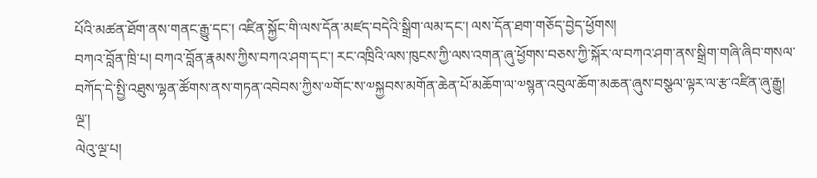པོའི་མཚན་ཐོག་ནས་གནང་རྒྱུ་དང་། འཛིན་སྐྱོང་གི་ལས་དོན་མཛད་བདེའི་སྒྲིག་ལམ་དང་། ལས་དོན་ཐག་གཅོད་བྱེད་ཕྱོགས།
བཀའ་བློན་ཁྲི་པ། བཀའ་བློན་རྣམས་ཀྱིས་བཀའ་ཤག་དང་། རང་འཁྲིའི་ལས་ཁུངས་ཀྱི་ལས་འགན་ཞུ་ཕྱོགས་བཅས་ཀྱི་སྐོར་ལ་བཀའ་ཤག་ནས་སྒྲིག་གཞི་ཞིབ་གསལ་བཀོད་དེ་སྤྱི་འཐུས་ལྷན་ཚོགས་ནས་གཏན་འབེབས་ཀྱིས་༧གོང་ས་༧སྐྱབས་མགོན་ཆེན་པོ་མཆོག་ལ་༧སྙན་འབུལ་ཆོག་མཆན་ཞུས་བསྩལ་ལྟར་ལ་རྩ་འཛིན་ཞུ་རྒྱུ།
ལྔ་།
ལེའུ་ལྔ་པ།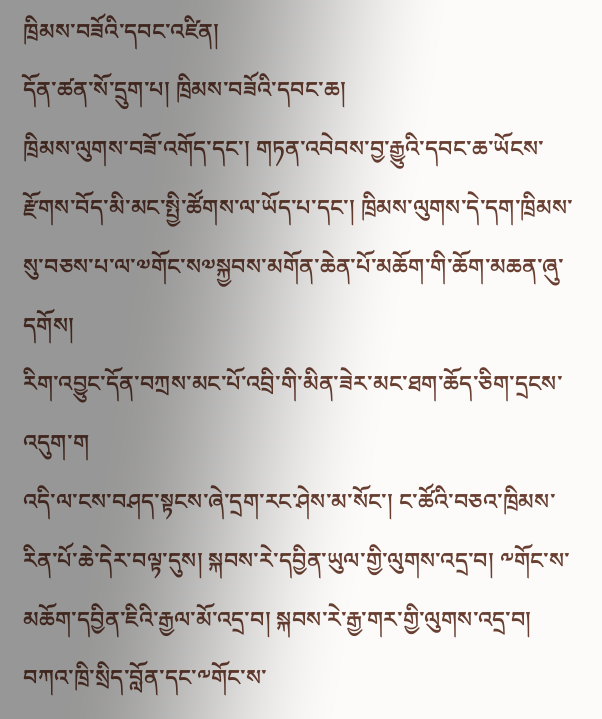ཁྲིམས་བཟོའི་དབང་འཛིན།
དོན་ཚན་སོ་དྲུག་པ། ཁྲིམས་བཟོའི་དབང་ཆ།
ཁྲིམས་ལུགས་བཟོ་འགོད་དང་། གཏན་འབེབས་བྱ་རྒྱུའི་དབང་ཆ་ཡོངས་རྫོགས་བོད་མི་མང་སྤྱི་ཚོགས་ལ་ཡོད་པ་དང་། ཁྲིམས་ལུགས་དེ་དག་ཁྲིམས་སུ་བཅས་པ་ལ་༧གོང་ས༧སྐྱབས་མགོན་ཆེན་པོ་མཆོག་གི་ཆོག་མཆན་ཞུ་དགོས།
རིག་འབྱུང་དོན་བཀྲས་མང་པོ་འབྲི་གི་མིན་ཟེར་མང་ཐག་ཆོད་ཅིག་དྲངས་འདུག་ག
འདི་ལ་ངས་བཤད་སྟངས་ཞེ་དྲག་རང་ཤེས་མ་སོང་། ང་ཚོའི་བཅའ་ཁྲིམས་རིན་པོ་ཆེ་དེར་བལྟ་དུས། སྐབས་རེ་དབྱིན་ཡུལ་གྱི་ལུགས་འདྲ་བ། ༸གོང་ས་མཆོག་དབྱིན་ཇིའི་རྒྱལ་མོ་འདྲ་བ། སྐབས་རེ་རྒྱ་གར་གྱི་ལུགས་འདྲ་བ། བཀའ་ཁྲི་སྲིད་བློན་དང་༸གོང་ས་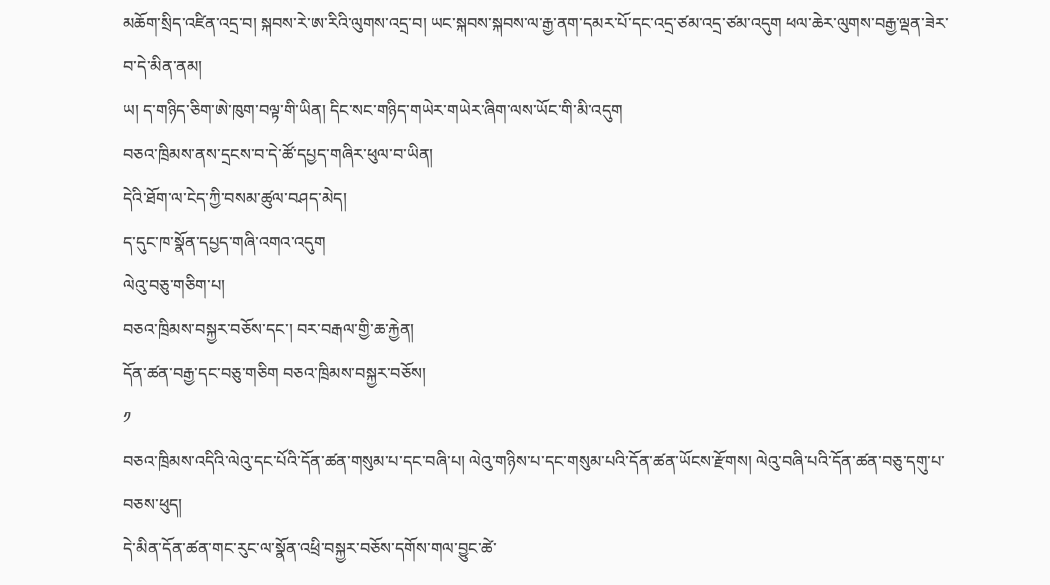མཆོག་སྲིད་འཛིན་འདྲ་བ། སྐབས་རེ་ཨ་རིའི་ལུགས་འདྲ་བ། ཡང་སྐབས་སྐབས་ལ་རྒྱ་ནག་དམར་པོ་དང་འདྲ་ཙམ་འདྲ་ཙམ་འདུག ཕལ་ཆེར་ལུགས་བརྒྱ་ལྡན་ཟེར་བ་དེ་མིན་ནམ།
ཡ། ད་གཉིད་ཅིག་ཨེ་ཁུག་བལྟ་གི་ཡིན། དིང་སང་གཉིད་གཡེར་གཡེར་ཞིག་ལས་ཡོང་གི་མི་འདུག
བཅའ་ཁྲིམས་ནས་དྲངས་བ་དེ་ཚོ་དཔྱད་གཞིར་ཕུལ་བ་ཡིན།
དེའི་ཐོག་ལ་ངེད་ཀྱི་བསམ་ཚུལ་བཤད་མེད།
ད་དུང་ཁ་སྣོན་དཔྱད་གཞི་འགའ་འདུག
ལེའུ་བཅུ་གཅིག་པ།
བཅའ་ཁྲིམས་བསྐྱར་བཅོས་དང་། བར་བརྒལ་གྱི་ཆ་རྐྱེན།
དོན་ཚན་བརྒྱ་དང་བཅུ་གཅིག བཅའ་ཁྲིམས་བསྐྱར་བཅོས།
༡
བཅའ་ཁྲིམས་འདིའི་ལེའུ་དང་པོའི་དོན་ཚན་གསུམ་པ་དང་བཞི་པ། ལེའུ་གཉིས་པ་དང་གསུམ་པའི་དོན་ཚན་ཡོངས་རྫོགས། ལེའུ་བཞི་པའི་དོན་ཚན་བཅུ་དགུ་པ་བཅས་ཕུད།
དེ་མིན་དོན་ཚན་གང་རུང་ལ་སྣོན་འཕྲི་བསྐྱར་བཅོས་དགོས་གལ་བྱུང་ཚེ་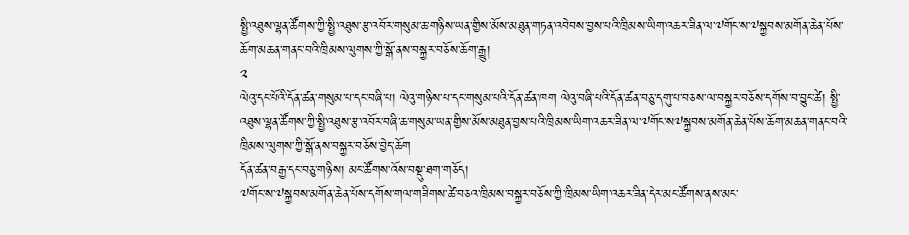སྤྱི་འཐུས་ལྷན་ཚོགས་ཀྱི་སྤྱི་འཐུས་རྩ་འབོར་གསུམ་ཆ་གཉིས་ཡན་གྱིས་མོས་མཐུན་གཏན་འབེབས་བྱས་པའི་ཁྲིམས་ཡིག་འཆར་ཟིན་ལ་༧གོང་ས་༧སྐྱབས་མགོན་ཆེན་པོས་ཆོག་མཆན་གནང་བའི་ཁྲིམས་ལུགས་ཀྱི་སྒོ་ནས་བསྐྱར་བཅོས་ཆོག་རྒྱུ།
༢
ལེའུ་དང་པོའི་དོན་ཚན་གསུམ་པ་དང་བཞི་པ། ལེའུ་གཉིས་པ་དང་གསུམ་པའི་དོན་ཚན་ཁག ལེའུ་བཞི་པའི་དོན་ཚན་བཅུ་དགུ་པ་བཅས་ལ་བསྐྱར་བཅོས་དགོས་བ་བྱུང་ཚེ། སྤྱི་འཐུས་ལྷན་ཚོགས་ཀྱི་སྤྱི་འཐུས་རྩ་འབོར་བཞི་ཆ་གསུམ་ཡན་གྱིས་མོས་མཐུན་བྱས་པའི་ཁྲིམས་ཡིག་འཆར་ཟིན་ལ་༧གོང་ས༧སྐྱབས་མགོན་ཆེན་པོས་ཆོག་མཆན་གནང་བའི་ཁྲིམས་ལུགས་ཀྱི་སྒོ་ནས་བསྐྱར་བཅོས་བྱེད་ཆོག
དོན་ཚན་བརྒྱ་དང་བཅུ་གཉིས། མང་ཚོགས་འོས་བསྡུ་ཐག་གཅོད།
༧གོང་ས་༧སྐྱབས་མགོན་ཆེན་པོས་དགོས་གལ་གཟིགས་ཚེ་བཅའ་ཁྲིམས་བསྐྱར་བཅོས་ཀྱི་ཁྲིམས་ཡིག་འཆར་ཟིན་དེར་མང་ཚོགས་ནས་མང་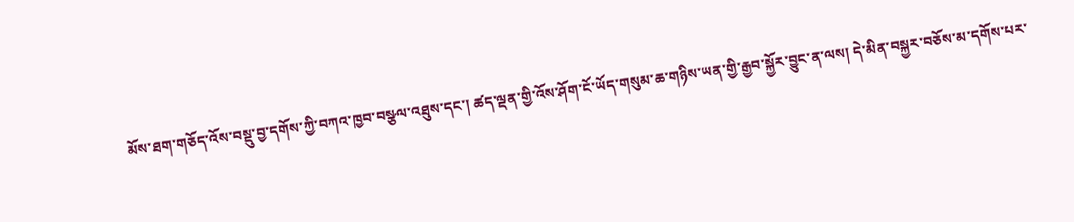མོས་ཐག་གཅོད་འོས་བསྡུ་བྱ་དགོས་ཀྱི་བཀའ་ཁྱབ་བསྩལ་འཐུས་དང་། ཚད་ལྡན་གྱི་འོས་ཤོག་ངོ་ཡོད་གསུམ་ཆ་གཉིས་ཡན་གྱི་རྒྱབ་སྐྱོར་བྱུང་ན་ལས། དེ་མིན་བསྐྱར་བཅོས་མ་དགོས་པར་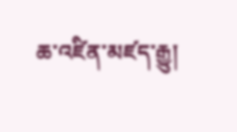ཆ་འཛིན་མཛད་རྒྱུ།